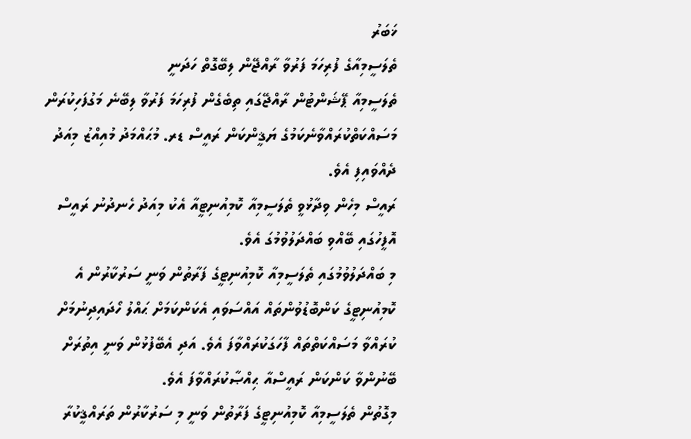ޚަބަރު
ތެލަސީމިއާގެ ފުރިހަމަ ފަރުވާ ރާއްޖޭން ލިބޭގޮތް ހަދަނީ
ތެލަސީމިއާ ޕޭޝަންޓުން ރާއްޖޭގައި ތިބެގެން ފުރިހަމަ ފަރުވާ ލިބޭނެ މަގުފަހިކުރަން މަސައްކަތްކުރައްވާނެކަމުގެ ޔަޤީންކަން ރައީސް ޑރ. މުޙައްމަދު މުއިއްޒު މިއަދު ދެއްވައިފި އެވެ.
ރައީސް މިހެން ވިދާޅުވީ ތެލަސީމިއާ ކޮމިއުނިޓީއާ އެކު މިއަދު ހެނދުނު ރައީސް އޮފީހުގައި ބޭއްވި ބައްދަލުވުމުގަ އެވެ.
މި ބައްދަލުވުމުގައި ތެލަސީމިއާ ކޮމިއުނިޓީގެ ފަރާތުން ވަނީ ސަރުކާރުން އެ ކޮމިއުނިޓީގެ ކަންބޮޑުވުންތައް އައްސަވައި އެކަންކަމަށް ޙައްލު ހޯދައިދިނުމަށް ކުރައްވާ މަސައްކަތްތައް ފާހަގަކުރައްވާފަ އެވެ. އަދި އެބޭފުޅުން ވަނީ އިތުރަށް ބޭނުންވާ ކަންކަން ރައީސްއާ ޙިއްޞާކުރައްވާފަ އެވެ.
މިގޮތުން ތެލަސީމިއާ ކޮމިއުނިޓީގެ ފަރާތުން ވަނީ މި ސަރުކާރުން ތަރައްޤީކުރާ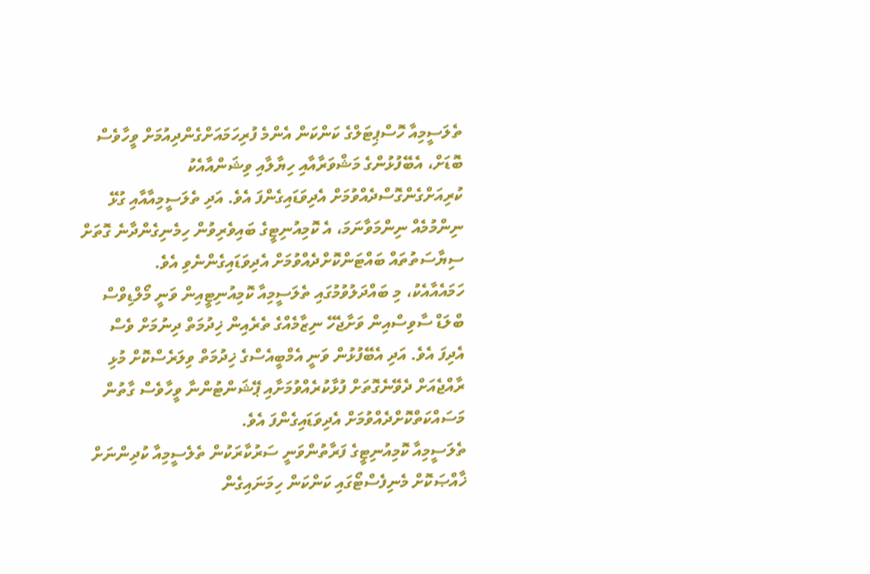ތެލަސީމިއާ ހޮސްޕިޓަލްގެ ކަންކަން އެންމެ ފުރިހަމައަށްގެންދިއުމަށް ވީހާވެސް ބޮޑަށް، އެބޭފުޅުންގެ މަޝްވަރާއާއި ހިޔާލާއި ވިޝަންއާއެކު ކުރިއަށްގެންގޮސްދެއްވުމަށް އެދިވަޑައިގެންފަ އެވެ. އަދި ތެލަސީމިއާއާއި ގުޅޭ ނިންމުމެއް ނިންމަވާނަމަ، އެ ކޮމިއުނިޓީގެ ބައިވެރިވުން ހިމެނިގެންދާނެ ގޮތަށް ސިޔާސަތުތައް ބައްޓަންކޮށްދެއްވުމަށް އެދިވަޑައިގެންނެވި އެވެ.
ހަމައެއާއެކު، މި ބައްދަލުވުމުގައި ތެލަސީމިއާ ކޮމިއުނިޓީއިން ވަނީ މޯލްޑިވްސް ބްލަޑް ސާވިސްއިން ވަށާޖެހޭ ނިޒާމެއްގެ ތެރެއިން ޚިދުމަތް ދިނުމަށް ވެސް އެދިފަ އެވެ. އަދި އެބޭފުޅުން ވަނީ އެމްބީއެސްގެ ޚިދުމަތް ވިލަރެސްކޮށް މުޅި ރާއްޖެއަށް ދެވޭނެގޮތަށް ފުޅާކުރެއްވުމަށާއި ޕޭޝަންޓުންނާ ވީހާވެސް ގާތުން މަސައްކަތްކޮށްދެއްވުމަށް އެދިވަޑައިގެންފަ އެވެ.
ތެލަސީމިއާ ކޮމިއުނިޓީގެ ފަރާތުންވަނީ ސަރުކާރަކުން ތެލެސީމިއާ ކުދިންނަށް ޚާއްޞަކޮށް މެނިފެސްޓޯގައި ކަންކަން ހިމަނައިގެން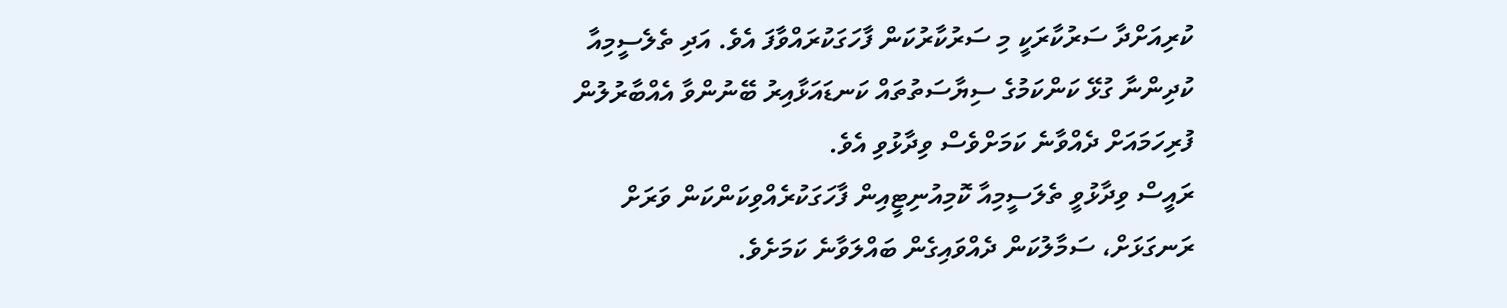ކުރިއަށްދާ ސަރުކާރަކީ މި ސަރުކާރުކަން ފާހަގަކުރައްވާފަ އެވެ. އަދި ތެލެސީމިއާ ކުދިންނާ ގުޅޭ ކަންކަމުގެ ސިޔާސަތުތައް ކަނޑައަޅާއިރު ބޭނުންވާ އެއްބާރުލުން ފުރިހަމައަށް ދެއްވާނެ ކަމަށްވެސް ވިދާޅުވި އެވެ.
ރައީސް ވިދާޅުވީ ތެލަސީމިއާ ކޮމިއުނިޓީއިން ފާހަގަކުރެއްވިކަންކަން ވަރަށް ރަނގަޅަށް، ސަމާލުކަން ދެއްވައިގެން ބައްލަވާނެ ކަމަށެވެ.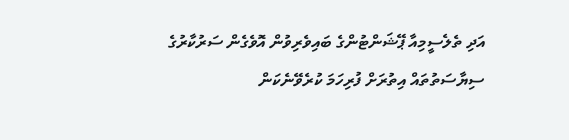އަދި ތެލެސީމިއާ ޕޭޝަންޓުންގެ ބައިވެރިވުން އޮވެގެން ސަރުކާރުގެ ސިޔާސަތުތައް އިތުރަށް ފުރިހަމަ ކުރެވޭނެކަން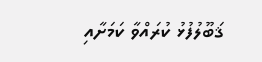ޤަބޫލުފުޅު ކުރައްވާ ކަމަށާއި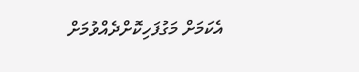އެކަމަށް މަގުފަހިކޮށްދެއްވުމަށް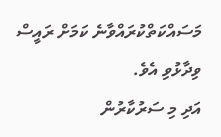މަސައްކަތްކުރައްވާނެ ކަމަށް ރައީސް ވިދާޅުވި އެވެ.
އަދި މި ސަރުކާރުން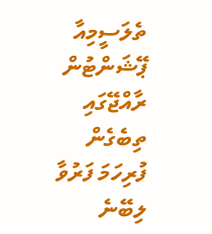ތެލަސީމިއާ ޕޭޝަންޓުން ރާއްޖޭގައި ތިބެގެން ފުރިހަމަ ފަރުވާ ލިބޭނެ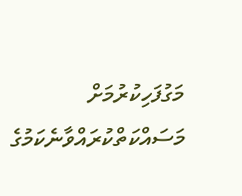މަގުފަހިކުރުމަށް މަސައްކަތްކުރައްވާނެކަމުގެ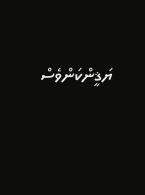ޔަޤީންކަންވެސް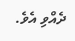ދެއްވި އެވެ.